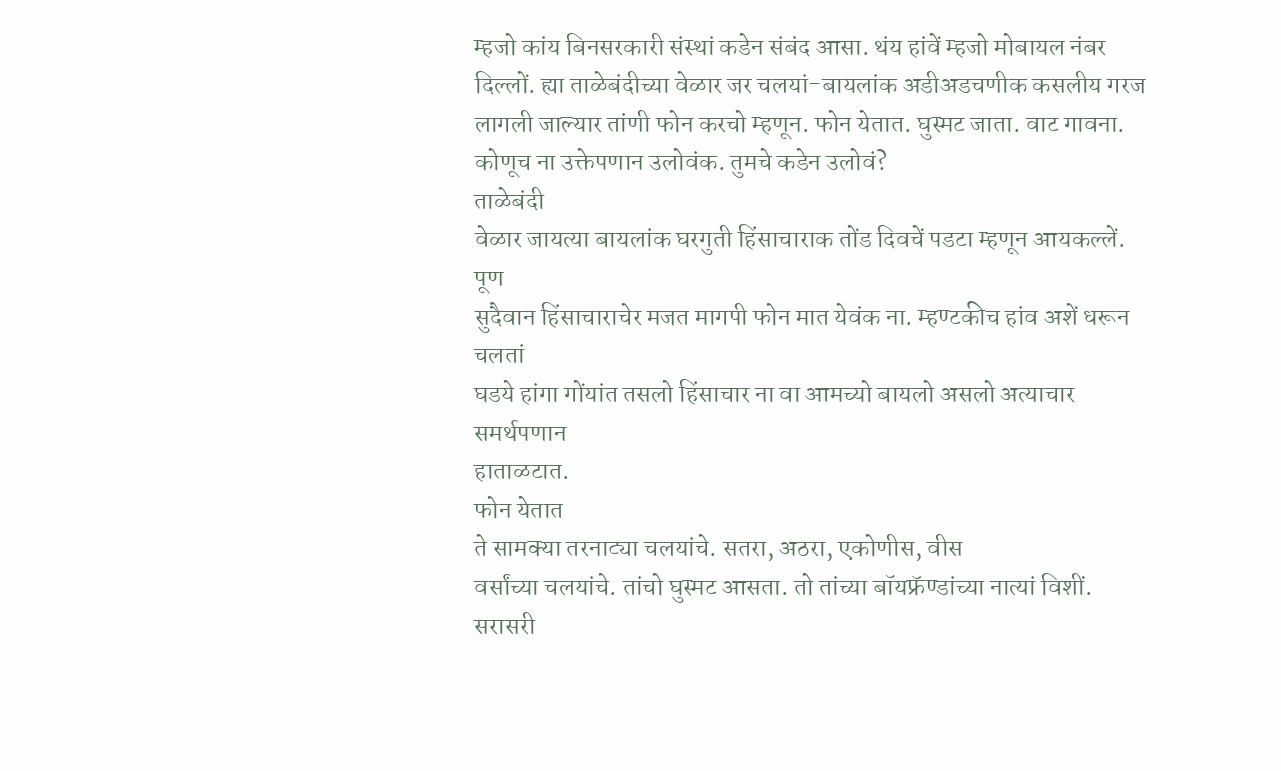म्हजो कांय बिनसरकारी संस्थां कडेन संबंद आसा. थंय हांवें म्हजो मोबायल नंबर दिल्लों. ह्या ताळेबंदीच्या वेळार जर चलयां-बायलांक अडीअडचणीक कसलीय गरज लागली जाल्यार तांणी फोन करचो म्हणून. फोन येतात. घुस्मट जाता. वाट गावना. कोणूच ना उक्तेपणान उलोवंक. तुमचे कडेन उलोवं?
ताळेबंदी
वेळार जायत्या बायलांक घरगुती हिंसाचाराक तोंड दिवचें पडटा म्हणून आयकल्लें. पूण
सुदैवान हिंसाचाराचेर मजत मागपी फोन मात येवंक ना. म्हण्टकीच हांव अशें धरून चलतां
घडये हांगा गोंयांत तसलो हिंसाचार ना वा आमच्यो बायलो असलो अत्याचार समर्थपणान
हाताळटात.
फोन येतात
ते सामक्या तरनाट्या चलयांचे. सतरा, अठरा, एकोणीस, वीस
वर्सांच्या चलयांचे. तांचो घुस्मट आसता. तो तांच्या बॉयफ्रॅण्डांच्या नात्यां विशीं.
सरासरी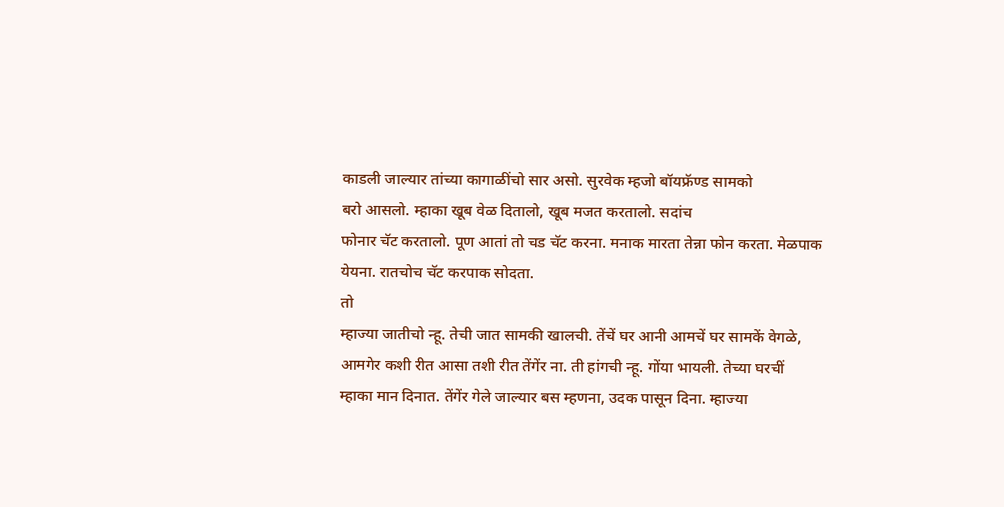काडली जाल्यार तांच्या कागाळींचो सार असो. सुरवेक म्हजो बॉयफ्रॅण्ड सामको
बरो आसलो. म्हाका खूब वेळ दितालो, खूब मजत करतालो. सदांच
फोनार चॅट करतालो. पूण आतां तो चड चॅट करना. मनाक मारता तेन्ना फोन करता. मेळपाक
येयना. रातचोच चॅट करपाक सोदता.
तो
म्हाज्या जातीचो न्हू. तेची जात सामकी खालची. तेंचें घर आनी आमचें घर सामकें वेगळे,
आमगेर कशी रीत आसा तशी रीत तेंगेंर ना. ती हांगची न्हू. गोंया भायली. तेच्या घरचीं
म्हाका मान दिनात. तेंगेंर गेले जाल्यार बस म्हणना, उदक पासून दिना. म्हाज्या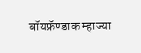बॉयफ्रॅण्डाक म्हाज्या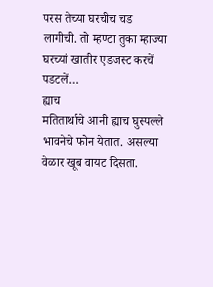परस तेच्या घरचीच चड
लागीची. तो म्हण्टा तुका म्हाज्या घरच्यां खातीर एडजस्ट करचें पडटलें…
ह्याच
मतितार्थाचे आनी ह्याच घुस्पल्ले भावनेचे फोन येतात. असल्या वेळार खूब वायट दिसता.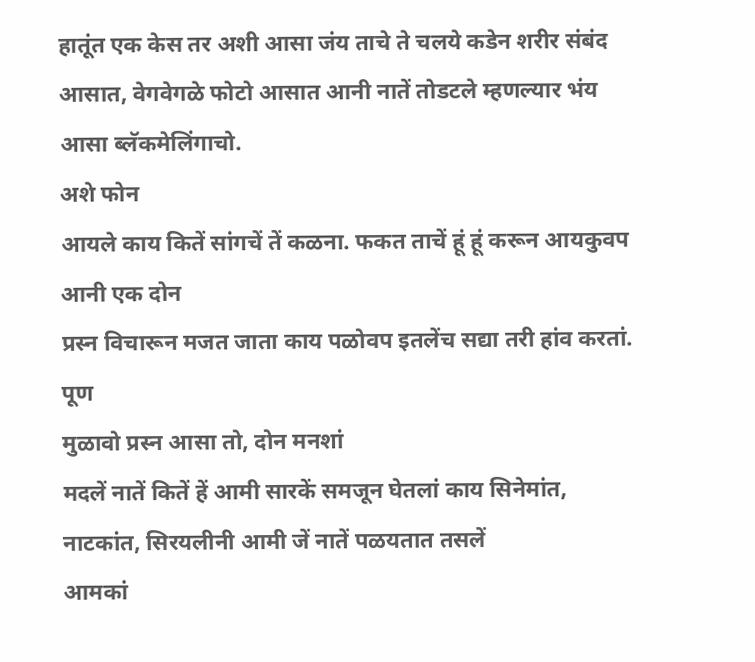हातूंत एक केस तर अशी आसा जंय ताचे ते चलये कडेन शरीर संबंद आसात, वेगवेगळे फोटो आसात आनी नातें तोडटले म्हणल्यार भंय आसा ब्लॅकमेलिंगाचो.
अशे फोन
आयले काय कितें सांगचें तें कळना. फकत ताचें हूं हूं करून आयकुवप आनी एक दोन
प्रस्न विचारून मजत जाता काय पळोवप इतलेंच सद्या तरी हांव करतां.
पूण
मुळावो प्रस्न आसा तो, दोन मनशां
मदलें नातें कितें हें आमी सारकें समजून घेतलां काय सिनेमांत, नाटकांत, सिरयलीनी आमी जें नातें पळयतात तसलें
आमकां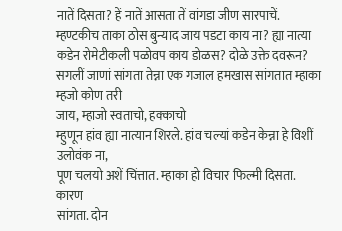नातें दिसता? हें नातें आसता तें वांगडा जीण सारपाचें.
म्हण्टकीच ताका ठोस बुन्याद जाय पडटा काय ना? ह्या नात्या
कडेन रोमेटीकली पळोवप काय डोळस? दोळे उक्ते दवरून? सगलीं जाणां सांगता तेन्ना एक गजाल हमखास सांगतात म्हाका म्हजो कोण तरी
जाय, म्हाजो स्वताचो, हक्काचो
म्हुणून हांव ह्या नात्यान शिरले. हांव चल्यां कडेन केन्ना हे विशीं उलोवंक ना,
पूण चलयो अशें चिंत्तात. म्हाका हो विचार फिल्मी दिसता. कारण
सांगता. दोन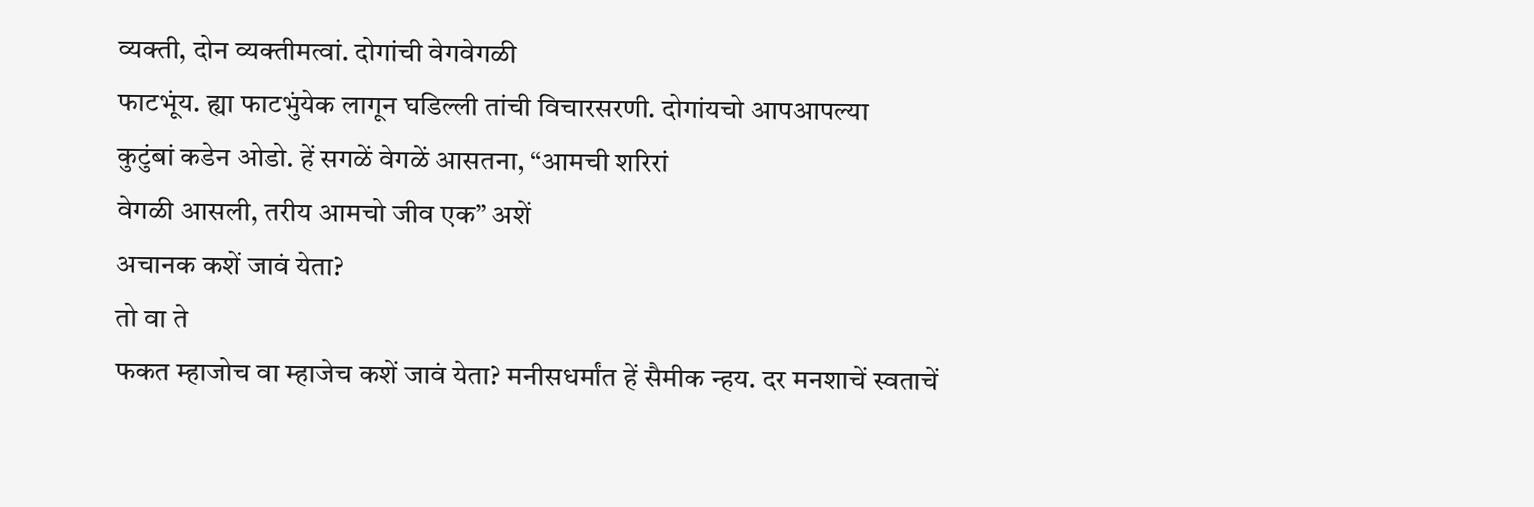व्यक्ती, दोन व्यक्तीमत्वां. दोगांची वेगवेगळी
फाटभूंय. ह्या फाटभुंयेक लागून घडिल्ली तांची विचारसरणी. दोगांयचो आपआपल्या
कुटुंबां कडेन ओडो. हें सगळें वेगळें आसतना, “आमची शरिरां
वेगळी आसली, तरीय आमचो जीव एक” अशें
अचानक कशें जावं येता?
तो वा ते
फकत म्हाजोच वा म्हाजेच कशें जावं येता? मनीसधर्मांत हें सैमीक न्हय. दर मनशाचें स्वताचें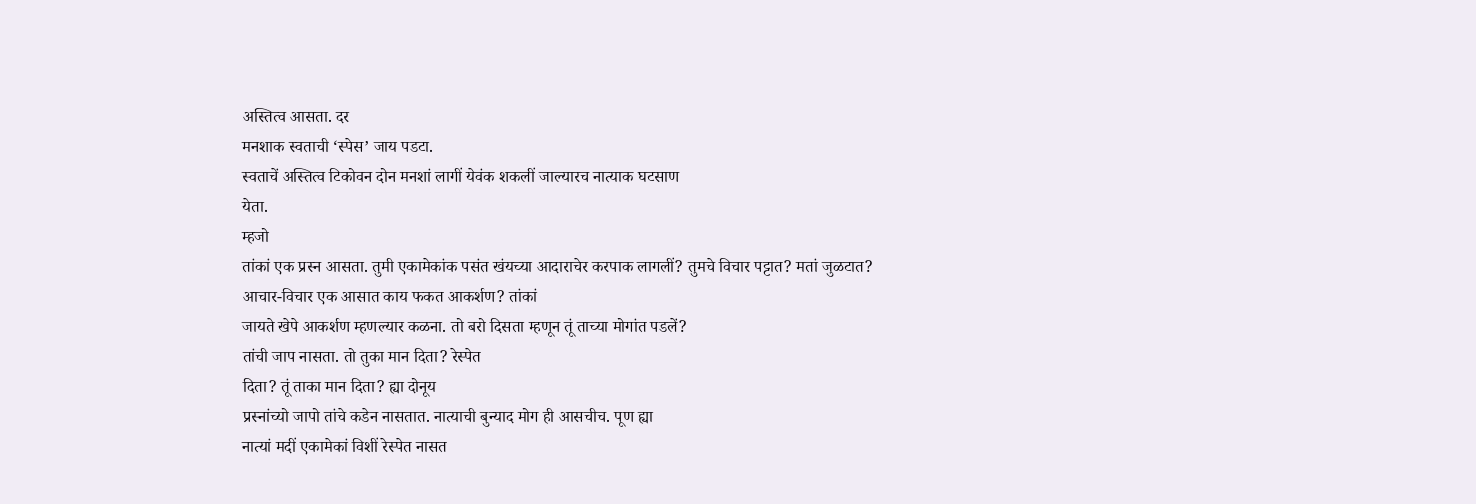अस्तित्व आसता. दर
मनशाक स्वताची ‘स्पेस’ जाय पडटा.
स्वताचें अस्तित्व टिकोवन दोन मनशां लागीं येवंक शकलीं जाल्यारच नात्याक घटसाण
येता.
म्हजो
तांकां एक प्रस्न आसता. तुमी एकामेकांक पसंत खंयच्या आदाराचेर करपाक लागलीं? तुमचे विचार पट्टात? मतां जुळटात?
आचार-विचार एक आसात काय फकत आकर्शण? तांकां
जायते खेपे आकर्शण म्हणल्यार कळना. तो बरो दिसता म्हणून तूं ताच्या मोगांत पडलें?
तांची जाप नासता. तो तुका मान दिता? रेस्पेत
दिता? तूं ताका मान दिता? ह्या दोनूय
प्रस्नांच्यो जापो तांचे कडेन नासतात. नात्याची बुन्याद मोग ही आसचीच. पूण ह्या
नात्यां मदीं एकामेकां विशीं रेस्पेत नासत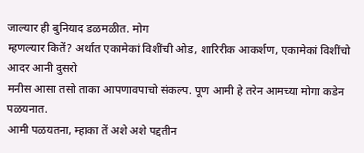जाल्यार ही बुनियाद डळमळीत. मोग
म्हणल्यार कितें? अर्थात एकामेकां विशींची ओड, शारिरीक आकर्शण, एकामेकां विशींचो आदर आनी दुसरो
मनीस आसा तसो ताका आपणावपाचो संकल्प. पूण आमी हे तरेन आमच्या मोगा कडेन पळयनात.
आमी पळयतना, म्हाका तें अशे अशे पद्दतीन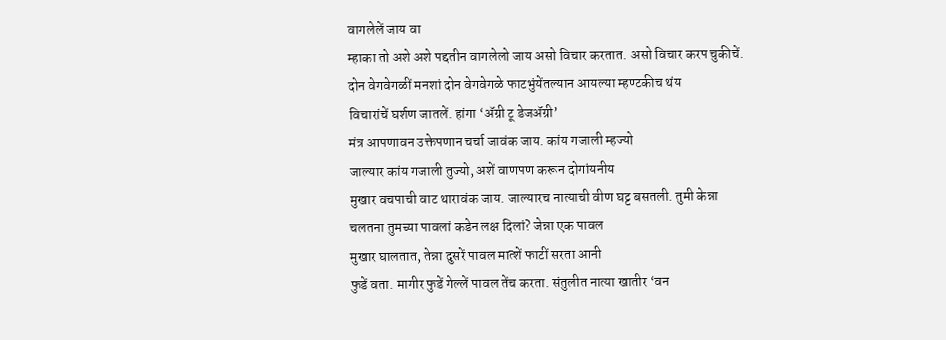वागलेलें जाय वा
म्हाका तो अशे अशे पद्दतीन वागलेलो जाय असो विचार करतात. असो विचार करप चुकीचें.
दोन वेगवेगळीं मनशां दोन वेगवेगळे फाटभुंयेंतल्यान आयल्या म्हण्टकीच थंय
विचारांचें घर्शण जातलें. हांगा ‘ॲग्री टू डेजॲग्री’
मंत्र आपणावन उक्तेपणान चर्चा जावंक जाय. कांय गजाली म्हज्यो
जाल्यार कांय गजाली तुज्यो, अशें वाणपण करून दोगांयनीय
मुखार वचपाची वाट थारावंक जाय. जाल्यारच नात्याची वीण घट्ट बसतली. तुमी केन्ना
चलतना तुमच्या पावलां कडेन लक्ष दिलां? जेन्ना एक पावल
मुखार घालतात, तेन्ना दुसरें पावल मात्शें फाटीं सरता आनी
फुडें वता. मागीर फुडें गेल्लें पावल तेंच करता. संतुलीत नात्या खातीर ‘वन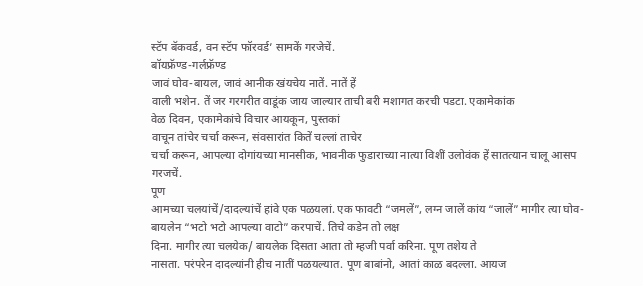स्टॅप बॅकवर्ड, वन स्टॅप फॉरवर्ड’ सामकें गरजेचें.
बॉयफ्रॅण्ड-गर्लफ्रॅण्ड
जावं घोव-बायल, जावं आनीक खंयचेय नातें. नातें हें
वाली भशेन. तें जर गरगरीत वाडूंक जाय जाल्यार ताची बरी मशागत करची पडटा. एकामेकांक
वेळ दिवन, एकामेकांचे विचार आयकून, पुस्तकां
वाचून तांचेर चर्चा करून, संवसारांत कितें चल्लां ताचेर
चर्चा करून, आपल्या दोगांयच्या मानसीक, भावनीक फुडाराच्या नात्या विशीं उलोवंक हें सातत्यान चालू आसप
गरजचें.
पूण
आमच्या चलयांचें/दादल्यांचें हांवे एक पळयलां. एक फावटी “जमलें”, लग्न जालें कांय “जालें” मागीर त्या घोव-बायलेन “भटो भटो आपल्या वाटो” करपाचें. तिचे कडेन तो लक्ष
दिना. मागीर त्या चलयेक/ बायलेक दिसता आता तो म्हजी पर्वा करिना. पूण तशेय ते
नासता. परंपरेन दादल्यांनी हीच नातीं पळयल्यात. पूण बाबांनो, आतां काळ बदल्ला. आयज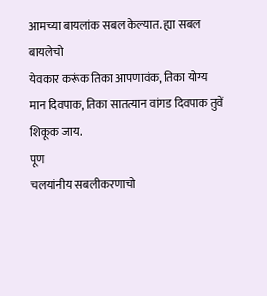आमच्या बायलांक सबल केल्यात. ह्या सबल बायलेचो
येवकार करूंक तिका आपणावंक, तिका योग्य मान दिवपाक, तिका सातत्यान वांगड दिवपाक तुवें शिकूक जाय.
पूण
चलयांनीय सबलीकरणाचो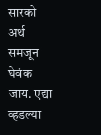सारको अर्थ समजून घेवंक जाय. एद्या व्हडल्या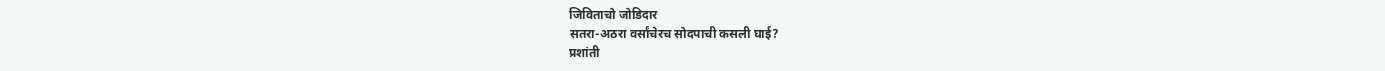जिविताचो जोडिदार
सतरा-अठरा वर्सांचेरच सोदपाची कसली घाई?
प्रशांती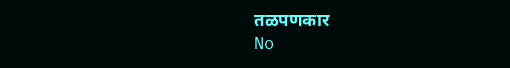तळपणकार
No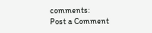comments:
Post a Comment